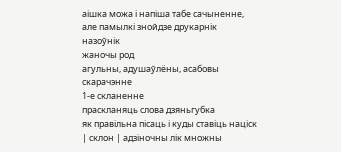аішка можа і напіша табе сачыненне,
але памылкі знойдзе друкарнік
назоўнік
жаночы род
агульны, адушаўлёны, асабовы
скарачэнне
1-е скланенне
праскланяць слова дзяньгубка
як правільна пісаць і куды ставіць націск
| склон | адзіночны лік множны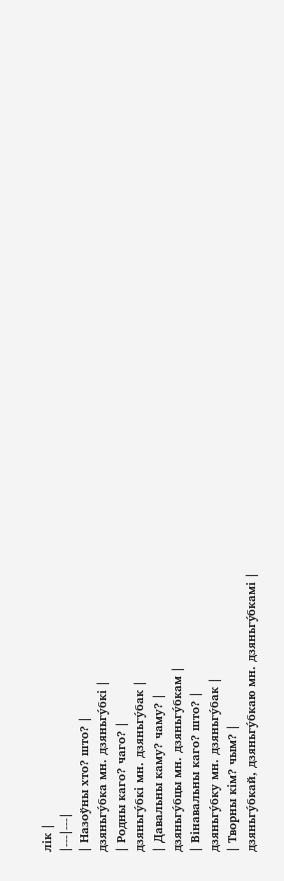лік |
|---|---|
| Назоўны хто? што? |
дзяньгу́бка мн. дзяньгу́бкі |
| Родны каго? чаго? |
дзяньгу́бкі мн. дзяньгу́бак |
| Давальны каму? чаму? |
дзяньгу́бцы мн. дзяньгу́бкам |
| Вінавальны каго? што? |
дзяньгу́бку мн. дзяньгу́бак |
| Творны кім? чым? |
дзяньгу́бкай, дзяньгу́бкаю мн. дзяньгу́бкамі |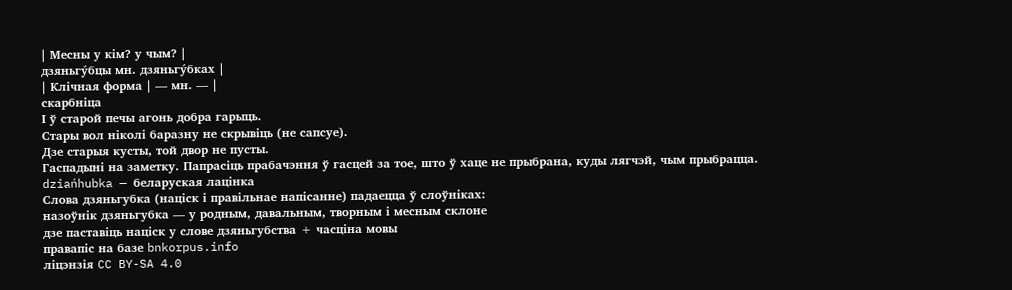| Месны у кім? у чым? |
дзяньгу́бцы мн. дзяньгу́бках |
| Клічная форма | — мн. — |
скарбніца
І ў старой печы агонь добра гарыць.
Стары вол ніколі баразну не скрывіць (не сапсуе).
Дзе старыя кусты, той двор не пусты.
Гаспадыні на заметку. Папрасіць прабачэння ў гасцей за тое, што ў хаце не прыбрана, куды лягчэй, чым прыбрацца.
dziańhubka — беларуская лацінка
Слова дзяньгубка (націск і правільнае напісанне) падаецца ў слоўніках:
назоўнік дзяньгубка — у родным, давальным, творным і месным склоне
дзе паставіць націск у слове дзяньгубства + часціна мовы
правапіс на базе bnkorpus.info
ліцэнзія CC BY-SA 4.0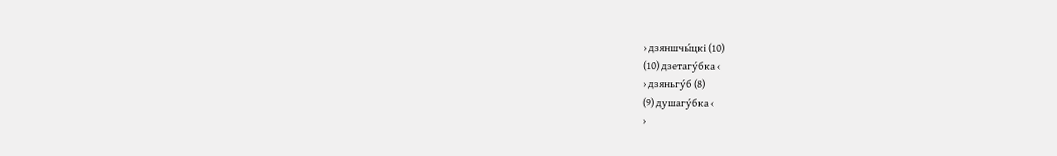› дзяншчы́цкі (10)
(10) дзетагу́бка ‹
› дзяньгу́б (8)
(9) душагу́бка ‹
›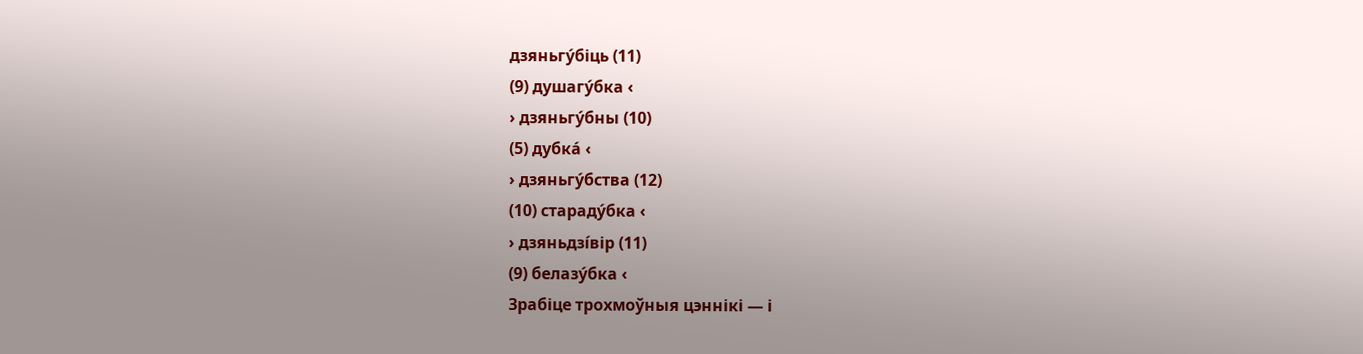дзяньгу́біць (11)
(9) душагу́бка ‹
› дзяньгу́бны (10)
(5) дубка́ ‹
› дзяньгу́бства (12)
(10) стараду́бка ‹
› дзяньдзі́вір (11)
(9) белазу́бка ‹
Зрабіце трохмоўныя цэннікі — і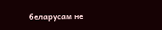беларусам не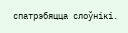спатрэбяцца слоўнікі.